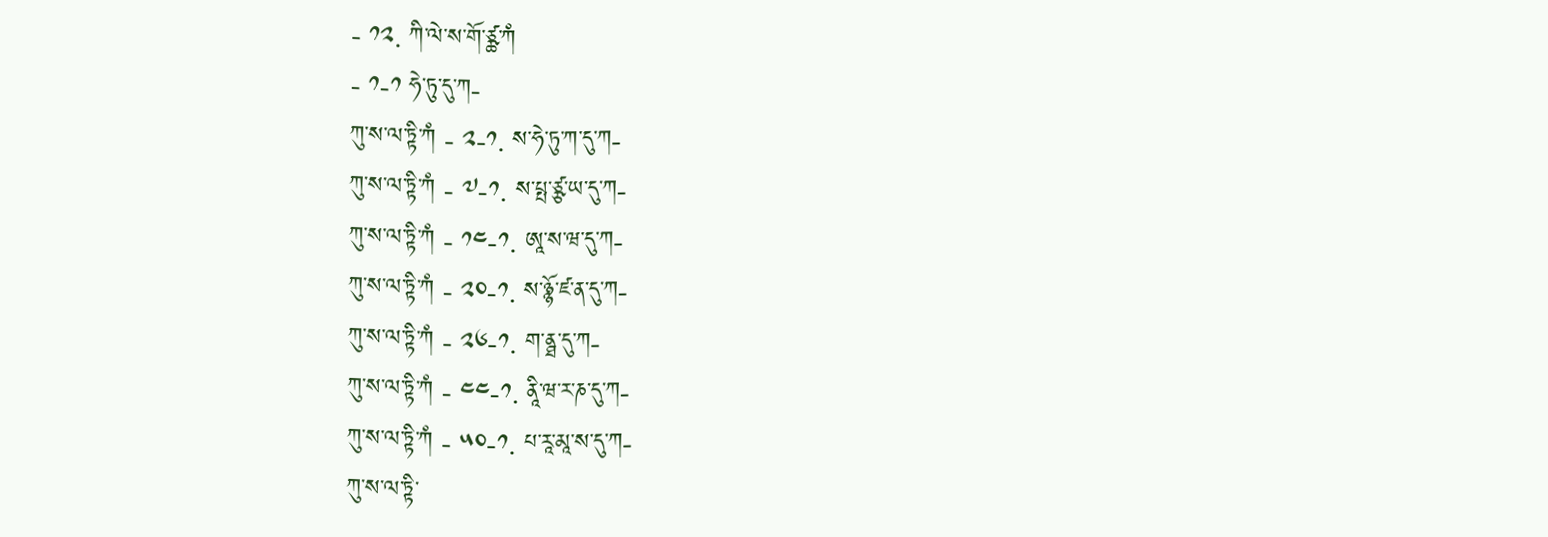- ༡༢. ཀི་ལེ་ས་གོ་ཙྪ་ཀཾ
- ༡-༡ ཧེ་ཏུ་དུ་ཀ-
ཀུ་ས་ལ་ཏྟི་ཀཾ - ༢-༡. ས་ཧེ་ཏུ་ཀ་དུ་ཀ-
ཀུ་ས་ལ་ཏྟི་ཀཾ - ༧-༡. ས་པྤ་ཙྩ་ཡ་དུ་ཀ-
ཀུ་ས་ལ་ཏྟི་ཀཾ - ༡༤-༡. ཨཱ་ས་ཝ་དུ་ཀ-
ཀུ་ས་ལ་ཏྟི་ཀཾ - ༢༠-༡. ས་ཉྙོ་ཛ་ན་དུ་ཀ-
ཀུ་ས་ལ་ཏྟི་ཀཾ - ༢༦-༡. ག་ནྠ་དུ་ཀ-
ཀུ་ས་ལ་ཏྟི་ཀཾ - ༤༤-༡. ནཱི་ཝ་ར་ཎ་དུ་ཀ-
ཀུ་ས་ལ་ཏྟི་ཀཾ - ༥༠-༡. པ་རཱ་མཱ་ས་དུ་ཀ-
ཀུ་ས་ལ་ཏྟི་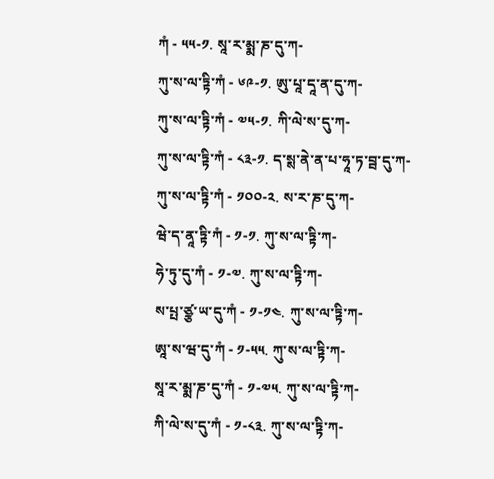ཀཾ - ༥༥-༡. སཱ་ར་མྨ་ཎ་དུ་ཀ-
ཀུ་ས་ལ་ཏྟི་ཀཾ - ༦༩-༡. ཨུ་པཱ་དཱ་ན་དུ་ཀ-
ཀུ་ས་ལ་ཏྟི་ཀཾ - ༧༥-༡. ཀི་ལེ་ས་དུ་ཀ-
ཀུ་ས་ལ་ཏྟི་ཀཾ - ༨༣-༡. ད་སྶ་ནེ་ན་པ་ཧཱ་ཏ་བྦ་དུ་ཀ-
ཀུ་ས་ལ་ཏྟི་ཀཾ - ༡༠༠-༢. ས་ར་ཎ་དུ་ཀ-
ཝེ་ད་ནཱ་ཏྟི་ཀཾ - ༡-༡. ཀུ་ས་ལ་ཏྟི་ཀ-
ཧེ་ཏུ་དུ་ཀཾ - ༡-༧. ཀུ་ས་ལ་ཏྟི་ཀ-
ས་པྤ་ཙྩ་ཡ་དུ་ཀཾ - ༡-༡༤. ཀུ་ས་ལ་ཏྟི་ཀ-
ཨཱ་ས་ཝ་དུ་ཀཾ - ༡-༥༥. ཀུ་ས་ལ་ཏྟི་ཀ-
སཱ་ར་མྨ་ཎ་དུ་ཀཾ - ༡-༧༥. ཀུ་ས་ལ་ཏྟི་ཀ-
ཀི་ལེ་ས་དུ་ཀཾ - ༡-༨༣. ཀུ་ས་ལ་ཏྟི་ཀ-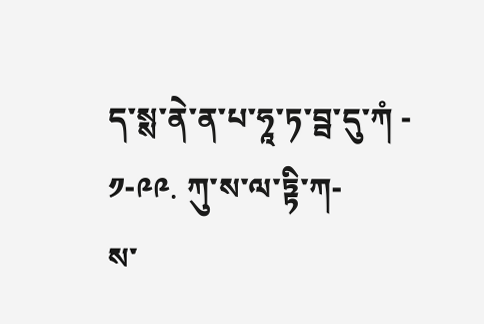ད་སྶ་ནེ་ན་པ་ཧཱ་ཏ་བྦ་དུ་ཀཾ - ༡-༩༩. ཀུ་ས་ལ་ཏྟི་ཀ-
ས་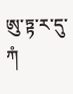ཨུ་ཏྟ་ར་དུ་ཀཾ